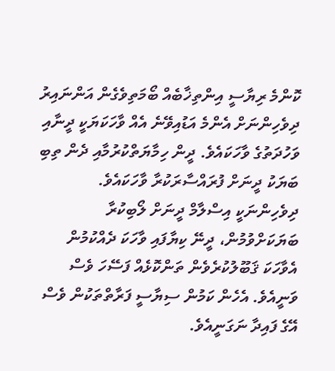ކޮންމެ ރިޔާސީ އިންތިޚާބެއް ބޯމަތިވެގެން އަންނައިރު ދިވެހިންނަށް އެންމެ އަޑުއިވޭނެ އެއް ވާހަކަޔަކީ ދީނާއި ވަހުދަތުގެ ވާހަކައެވެ. ދީން ހިމާޔަތްކުރުމާއި ދެން ތިބި ބަޔަކު ދީނަށް ފުރައްސާރަކުރާ ވާހަކައެވެ. ދިވެހިންނަކީ އިސްލާމް ދީނަށް ލޯބިކުރާ ބަޔަކަށްވުމުން، ދީނޭ ކިޔާފައި ވާހަކަ ދެއްކުމުން އެވާހަކަ ޤަބޫލުކުރެވެން ތަންކޮޅެއް ފަސޭހަ ވެސް ވަނީއެވެ. އެހެން ކަމުން ސިޔާސީ ފަރާތްތަކުން ވެސް އޭގެ ފައިދާ ނަގަނީއެވެ.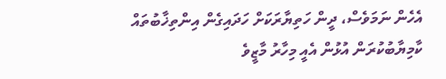އެހެން ނަމަވެސް، ދީން ހަތިޔާރަކަށް ހަދައިގެން އިންތިޚާބުތައް ކާމިޔާބުކުރަން އުޅުން އެއީ މިހާރު މާޒީވެ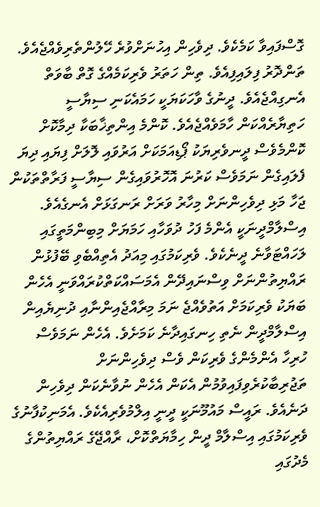ގޮސްފައިވާ ކަމެކެވެ. ދިވެހިން އިހުނަށްވުރެ ހޭލުންތެރިވެއްޖެއެވެ. ތަންދޮރު ފިލައިފިއެވެ. ތިން ހަތަރު ވެރިކަމެއްގެ ގޮތް ބާވަތް އެނގިއްޖެއެވެ. ދީނުގެ ވާހަކަޔަކީ ހަމައެކަނި ސިޔާސީ ހަތިޔާރެއްކަން ހާމަވެއްޖެއެވެ. ކޮންމެ އިންތިޚާބަކާ ދިމާކޮށް ކޮންމެވެސް ދީނވެރިޔަކު ޕޯޑިއަމަކަށް އަރުވައި ލޮލަށް ފިޔައި ދިޔަ ފެލައިގެން ނަމަވެސް ކަރުނަ އޮހޮރުވައިގެން ސިޔާސީ ފަރާތްތަކުން ޖަހާ މަޅި ދިވެހިންނަށް މިހާރު ވަރަށް ރަނގަޅަށް އެނގެއެވެ.
އިސްލާމްދީނަކީ އެންމެ ފަހު ދުވަހާއި ހަމަޔަށް މިބިންމަތީގައި ލަހައްޓަވާނެ ދީނެކެވެ. ވެރިކަމުގައި މިއަދު އެތިއްބެވި ބޭފުޅުން ރައްޔިތުންނަށް ވިސްނައިދޭން އެމަސައްކަތްކުރައްވަނީ އެހެން ބަޔަކު ވެރިކަމަށް އަތުވެއްޖެ ނަމަ މިރާއްޖެއިންނާއި ދުނިޔެއިން އިސްލާމްދީން ނެތި ހިނގައިދާނެ ކަމަށެވެ. އެހެން ނަމަވެސް ހުރިހާ އެންމެންގެ ވެރިކަން ވެސް ދިވެހިންނަށް ތަޖުރިބާކުރެވިފައިވުމުން އެކަން އެހެން ނުވާނެކަން ދިވެހިން ދަނެއެވެ. ރައީސް މައުމޫނަކީ ދީނީ އިލްމުވެރިއެކެވެ. އެމަނިކުފާނުގެ ވެރިކަމުގައި އިސްލާމް ދީން ހިމާޔަތްކޮށް، ރާއްޖޭގެ ރައްޔިތުންގެ މެދުގައި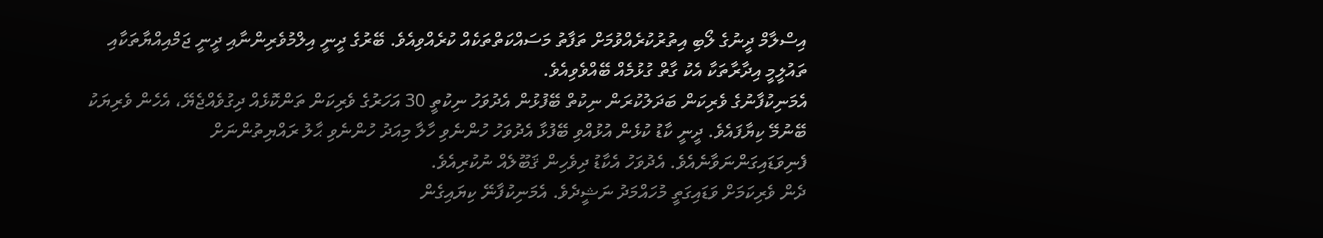އިސްލާމް ދީނުގެ ލޯބި އިތުރުކުރެއްވުމަށް ތަފާތު މަސައްކަތްތަކެއް ކުރެއްވިއެވެ. ބޭރުގެ ދީނީ އިލްމުވެރިންނާއި ދީނީ ޖަމްއިއްޔާތަކާއި ތައުލީމީ އިދާރާތަކާ އެކު ގާތް ގުޅުމެއް ބޭއްވެވިއެވެ.
އެމަނިކުފާނުގެ ވެރިކަން ބަދަލުކުރަން ނިކުތް ބޭފުޅުން އެދުވަހު ނިކުތީ 30 އަހަރުގެ ވެރިކަން ތަންކޮޅެއް ދިގުވެއްޖެޔޭ، އެހެން ވެރިޔަކު ބޭނުމޭ ކިޔާފައެވެ. ދީނީ ކާޑު ކުޅެން އުޅުއްވި ބޭފުޅާ އެދުވަހު ހުންނެވި ހާލާ މިއަދު ހުންނެވި ޙާލު ރައްޔިތުންނަށް ފެނިވަޑައިގަންނަވާނެއެވެ. އެދުވަހު އެކާޑު ދިވެހިން ޤަބޫލެއް ނުކުރިއެވެ.
ދެން ވެރިކަމަށް ވަޑައިގަތީ މުހައްމަދު ނަޝީދެވެ. އެމަނިކުފާނޭ ކިޔައިގެން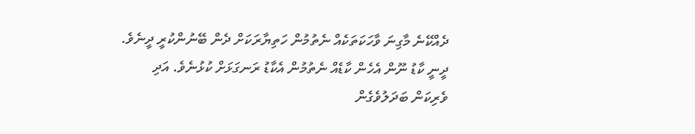ދެއްކޭނެ މާގިނަ ވާހަކަތަކެއް ނެތުމުން ހަތިޔާރަކަށް ދެން ބޭނުންކުރީ ދީނެވެ. ދީނީ ކާޑު ނޫން އެހެން ކާޑެއް ނެތުމުން އެކާޑު ރަނގަޅަށް ކުޅުނެވެ. އަދި ވެރިކަން ބަދަލުވެގެން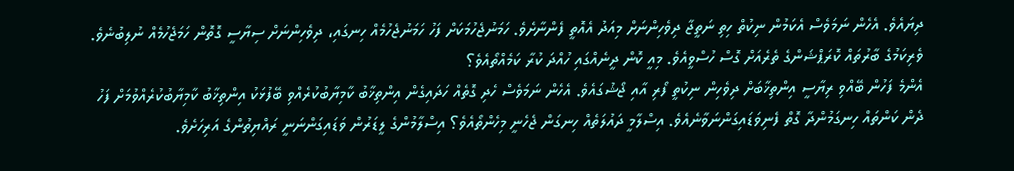ދިޔައެވެ. އެހެން ނަމަވެސް އެކަމުން ނިކުތް ހިތި ނަތީޖާ ދިވެހިންނަށް މިއަދު އެއޮތީ ފެންނާށެވެ. ހަމަނުޖެހުމަކަށް ފަހު ހަމަނުޖެހުމެއް ހިނގައި، ދިވެހިންނަށް ސިޔާސީ ގޮތޮން ހަމަޖެހުމެއް ނުލިބުނެވެ. ވެރިކަމުގެ ބާރުތައް ކޮރަޕްޝަންގެ ތެރެއަށް ގޮސް ހުސްވީއެވެ. މިއީ ކޮން ދީނެއްގައި ހުއްދަ ކުރާ ކަމެއްތޯއެވެ؟
އެންމެ ފަހުން ބޭއްވި ރިޔާސީ އިންތިޚާބަށް ދިވެހިން ނިކުތީ ފޯރި އާއި ޖޯޝުގައެވެ. އެހެން ނަމަވެސް ހެދި ގޮތެއް ހަދައިގެން އިންތިޚާބު ކާމިޔާބުކުރެއްވި ބޭފުޅަކު އިންތިޚާބު ކާމިޔާބުކުރެއްވުމަށް ފަހު ދެން ކަންތައް ހިނގަމުންދާ ގޮތް ފެނިވަޑައިގަންނަވާނެއެވެ. އިސްލާމީ ދައުލަތެއް ހިނގަން ޖެހެނީ މިހެންތޯއެވެ؟ އިސްލާމުންގެ ލީޑަރުން ވަޑައިގަންނަނީ ރައްޔިތުންގެ އަރިހަށެވެ.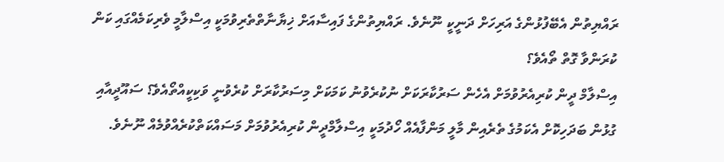ރައްޔިތުން އެބޭފުޅުންގެ އަރިހަށް ދަނީކީ ނޫނެވެ. ރައްޔިތުންގެ ފައިސާއަށް ޚިޔާނާތްތެރިވުމަކީ އިސްލާމީ ވެރިކަމެއްގައި ކަން ކުރަންވާ ގޮތް ތޯއެވެ؟
އިސްލާމް ދީން ކުރިއެރުވުމަށް އެހެން ސަރުކާރަކަށް ނުކުރެވުނު ކަމަކަށް މިސަރުކާރަށް ކުރެވުނީ ވަކިކީއްތޯއެވެ؟ ސައޫދީއާއި ގުޅުން ބަދަހިކޮށް އެކަމުގެ ތެރެއިން މާލީ މަންފާއެއް ހޯދުމަކީ އިސްލާމްދީން ކުރިއެރުވުމަށް މަސައްކަތްކުރެއްވުމެއް ނޫނެވެ.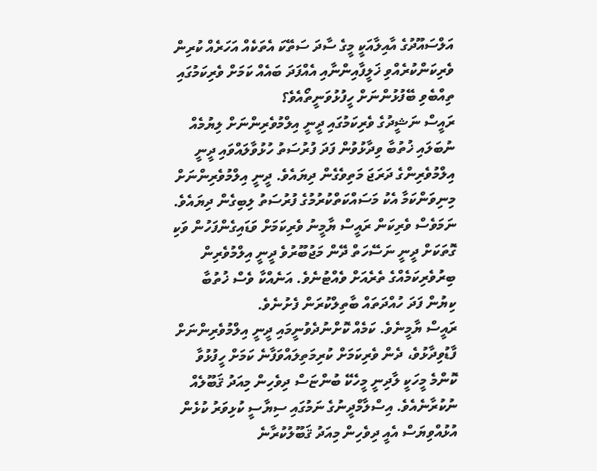އަލްސައޫދުގެ އާއިލާއަކީ މީގެ ސާދަ ސަތޭކަ އެތަކެއް އަހަރެއް ކުރިން ވެރިކަންކުރެއްވި ޚަލީފާއިންނާއި އެއްފަދަ ބައެއް ކަމަށް ވެރިކަމުގައި ތިއްބެވި ބޭފުޅުންނަށް ހީފުޅުވަނީތޯއެވެ؟
ރައީސް ނަޝީދުގެ ވެރިކަމުގައި ދީނީ އިލްމުވެރިންނަށް ލިޔުމެއް ނުބަލައި ޚުތުބާ ވިދާޅުވުން ފަދަ ފުރުސަތު ހުޅުވާލައްވައި ދީނީ އިލްމުވެރިންގެ ދަރަޖަ މަތިވެގެން ދިޔައެވެ. ދީނީ އިލްމުވެރިންނަށް މިނިވަންކަމާ އެކު މަސައްކަތްކުރުމުގެ ފުރުސަތު ލިބިގެން ދިޔައެވެ. ނަމަވެސް ވެރިކަން ރައީސް ޔާމީނު ވެރިކަމަށް ވަޑައިގެންފަހުން ވަކި ގޮތަކަށް ދީނީ ނަސޭހަތް ދޭން މަޖުބޫރުވެ ދީނީ އިލްމުވެރިން ބިރުވެރިކަމެއްގެ ތެރެއަށް ވެއްޓުނެވެ. އަނެއްކާ ވެސް ޚުތުބާ ކިޔުން ފަދަ ހުއްދަތައް ބާތިލްކުރަން ފެށުނެވެ.
ރައީސް ޔާމީނެވެ. ކަމެއް ކޮށްނުދެވުނީމައި ދީނީ އިލްމުވެރިންނަށް ފާޑުވިދާޅުވެ، ދެން ވެރިކަމަށް ކުރިމަތިލައްވަފާނެ ކަމަށް ހީފުޅުވާ ކޮންމެ މީހަކީ ލާދިނީ މީހެކޭ ބުންޏަސް ދިވެހިން މިއަދު ޤަބޫލެއް ނުކުރާނެއެވެ. އިސްލާމްދީނުގެ ނަމުގައި ސިޔާސީ ކުޅިވަރު ކުޅެން އުޅުއްވިޔަސް އެއީ ދިވެހިން މިއަދު ޤަބޫލުކުރާނެ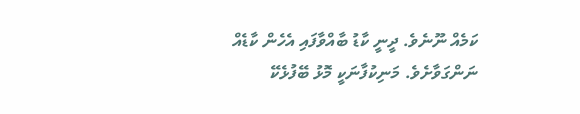ކަމެއް ނޫނެވެ. ދީނީ ކާޑު ބާއްވާފައި އެހެން ކާޑެއް ނަންގަވާށެވެ. މަނިކުފާނަކީ މޮޅު ބޭފުޅެކޭ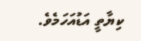ކިޔާތީ އަޑުއަހަމެވެ.